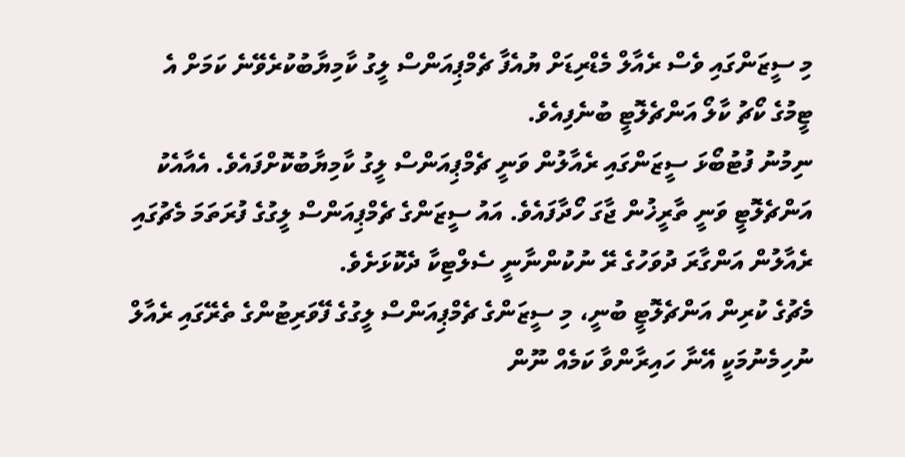މި ސީޒަންގައި ވެސް ރެއާލް މެޑްރިޑަށް ޔުއެފާ ޗެމްޕިއަންސް ލީގު ކާމިޔާބުކުރެވޭނެ ކަމަށް އެ ޓީމުގެ ކޯޗު ކާލޯ އަންޗެލޮޓީ ބުނެފިއެވެ.
ނިމުނު ފުޓުބޯޅަ ސީޒަންގައި ރެއާލުން ވަނީ ޗެމްޕިއަންސް ލީގު ކާމިޔާބުކޮށްފައެވެ. އެއާއެކު އަންޗެލޮޓީ ވަނީ ތާރީޚުން ޖާގަ ހޯދާފައެވެ. އައު ސީޒަންގެ ޗެމްޕިއަންސް ލީގުގެ ފުރަތަމަ މެޗުގައި ރެއާލުން އަންގާރަ ދުވަހުގެ ރޭ ނުކުންނާނީ ސެލްޓިކާ ދެކޮޅަށެވެ.
މެޗުގެ ކުރިން އަންޗެލޮޓީ ބުނީ، މި ސީޒަންގެ ޗެމްޕިއަންސް ލީގުގެ ފޭވަރިޓުންގެ ތެރޭގައި ރެއާލް ނުހިމެނުމަކީ އޭނާ ހައިރާންވާ ކަމެއް ނޫން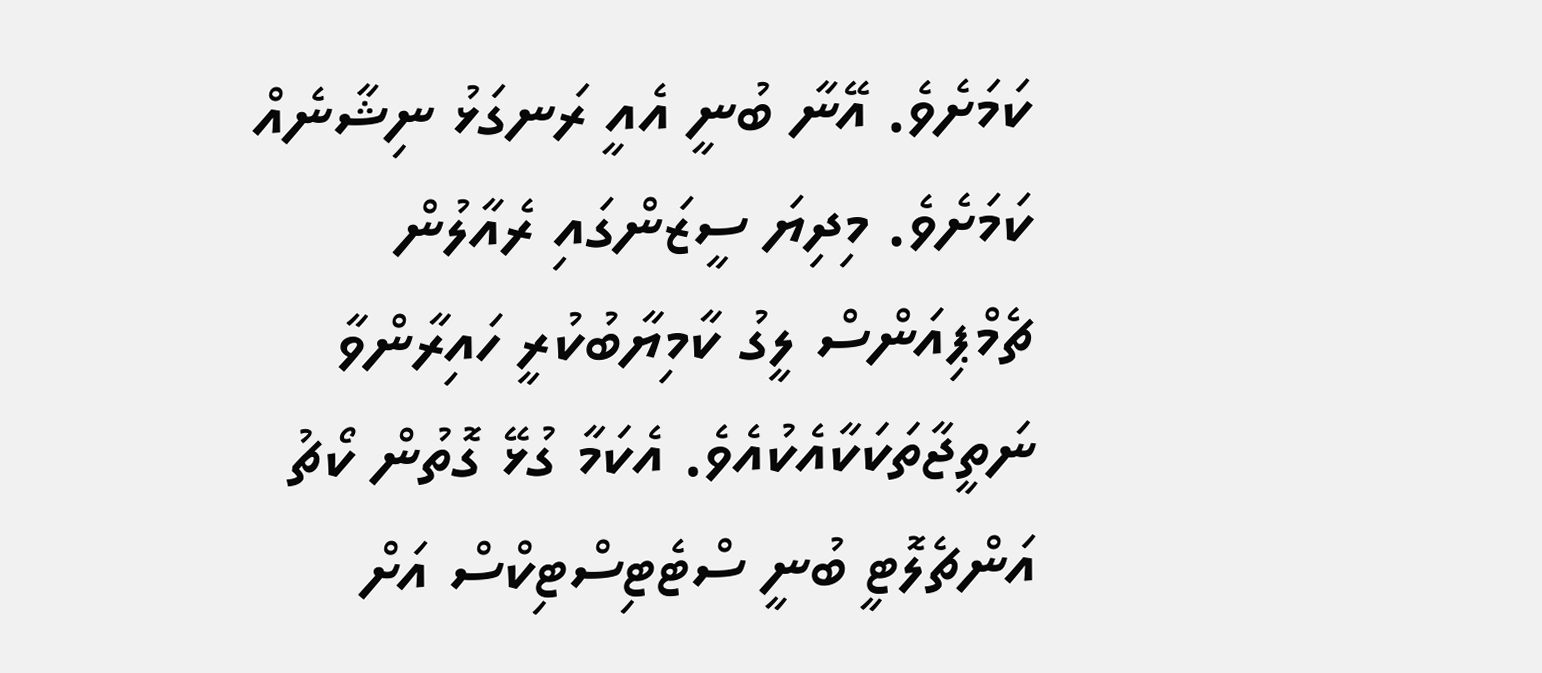ކަމަށެވެ. އޭނާ ބުނީ އެއީ ރަނގަޅު ނިޝާނެއް ކަމަށެވެ. މިދިޔަ ސީޒަންގައި ރެއާލުން ޗެމްޕިއަންސް ލީގު ކާމިޔާބުކުރީ ހައިރާންވާ ނަތީޖާތަކަކާއެކުއެވެ. އެކަމާ ގުޅޭ ގޮތުން ކޯޗު އަންޗެލޮޓީ ބުނީ ސްޓެޓިސްޓިކްސް އަށް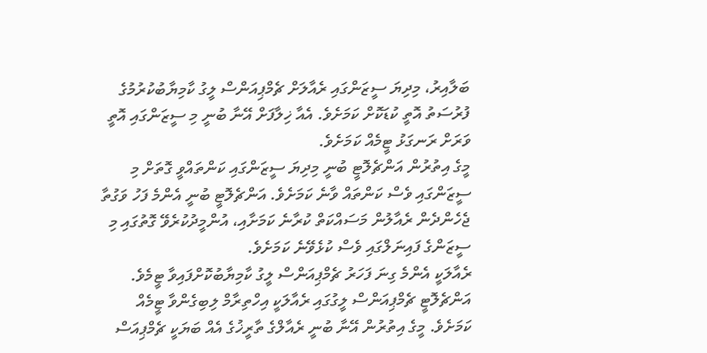ބަލާއިރު، މިދިޔަ ސީޒަންގައި ރެއާލަށް ޗެމްޕިއަންސް ލީގު ކާމިޔާބުކުރުމުގެ ފުރުސަތު އޮތީ ކުޑަކޮށް ކަމަށެވެ. އެއާ ޚިލާފަށް އޭނާ ބުނީ މި ސީޒަންގައި އޮތީ ވަރަށް ރަނގަޅު ޓީމެއް ކަމަށެވެ.
މީގެ އިތުރުން އަންޗެލޮޓީ ބުނީ މިދިޔަ ސީޒަންގައި ކަންތައްވީ ގޮތަށް މި ސީޒަންގައި ވެސް ކަންތައް ވާނެ ކަމަށެވެ. އަންޗެލޮޓީ ބުނީ އެންމެ ފަހު ވަގުތާ ޖެހެންދެން ރެއާލުން މަސައްކަތް ކުރާނެ ކަމަށާއި، އުންމީދުކުރެވޭ ގޮތުގައި މި ސީޒަންގެ ފައިނަލްގައި ވެސް ކުޅެވޭނެ ކަމަށެވެ.
ރެއާލަކީ އެންމެ ގިނަ ފަހަރު ޗެމްޕިއަންސް ލީގު ކާމިޔާބުކޮށްފައިވާ ޓީމެވެ. އަންޗެލޮޓީ ޗެމްޕިއަންސް ލީގުގައި ރެއާލަކީ އިހްތިރާމް ލިބިގެންވާ ޓީމެއް ކަމަށެވެ. މީގެ އިތުރުން އޭނާ ބުނީ ރެއާލްގެ ތާރީޚުގެ އެއް ބަޔަކީ ޗެމްޕިއަސް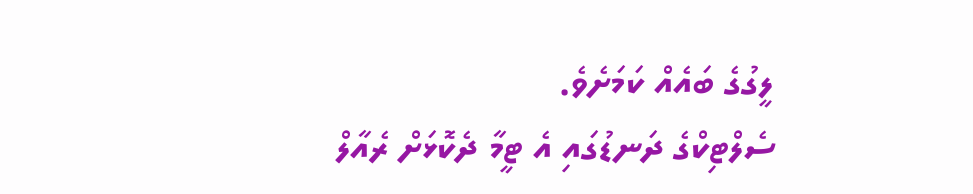ލީގުގެ ބައެއް ކަމަށެވެ.
ސެލްޓިކްގެ ދަނޑުގައި އެ ޓީމާ ދެކޮޅަށް ރެއާލް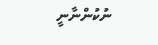ނުކުންނާނީ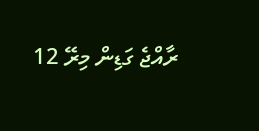ރާއްޖެ ގަޑިން މިރޭ 12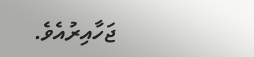ޖަހާއިރުއެވެ.